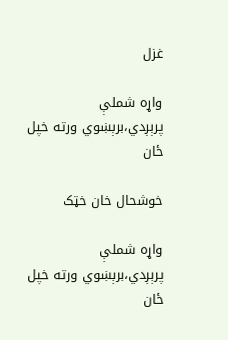غزل

واړه شملې پرېږدي،برېښوي ورته خپل ځان

خوشحال خان خټک

واړه شملې پرېږدي،برېښوي ورته خپل ځان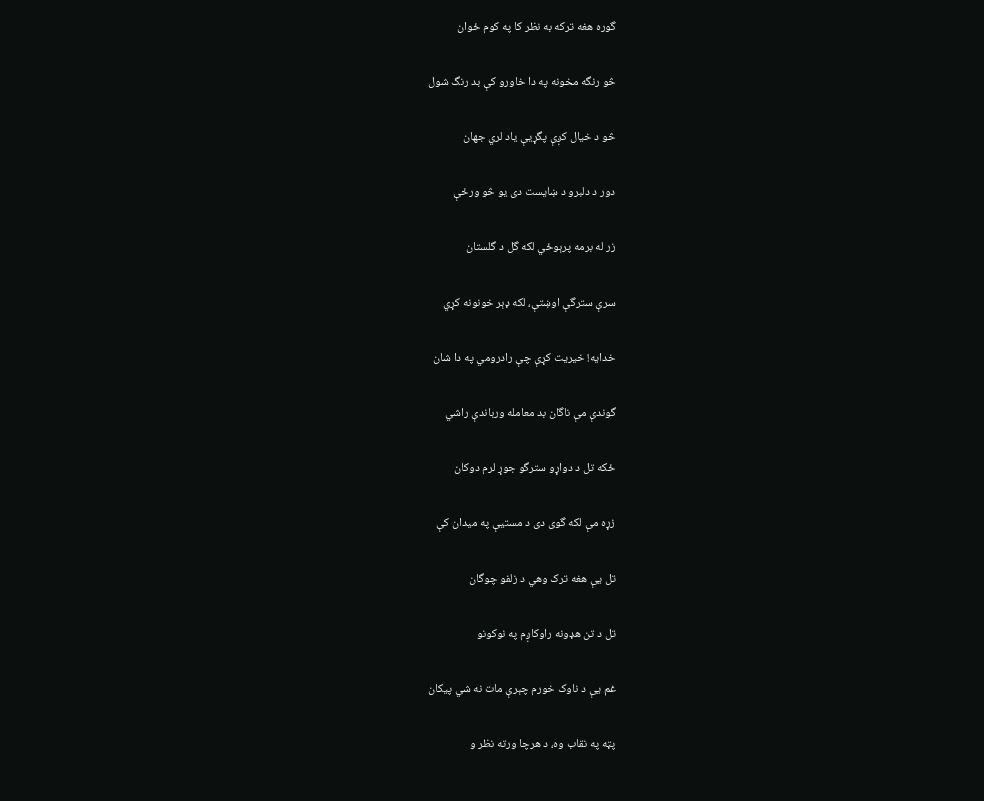گوره هغه ترکه به نظر کا په کوم ځوان

څو رنگه مخونه په دا خاورو کې بد رنگ شول

څو د خيال کږې پگړيې ياد لري جهان

دور د دلبرو د ښايست دی يو څو ورځې

زر له برمه پرېوځي لکه گل د گلستان

سرې سترگې اوښتې، لکه ډېر خونونه کړي

خدايه! خيريت کړې چې رادرومي په دا شان

گوندې مې ناگان بد معامله ورباندې راشي

ځکه تل د دواړو سترگو جوړ لرم دوکان

زړه مې لکه گوی دی د مستيې په ميدان کې

تل يې هغه ترک وهي د زلفو چوگان

تل د تن هډونه راوکاږم په نوکونو

غم يې د ناوک خورم چېرې مات نه شي پيکان

پټه په نقاب وه، د هرچا ورته نظر و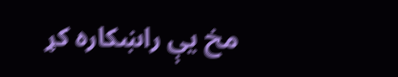مخ يې راښکاره کړ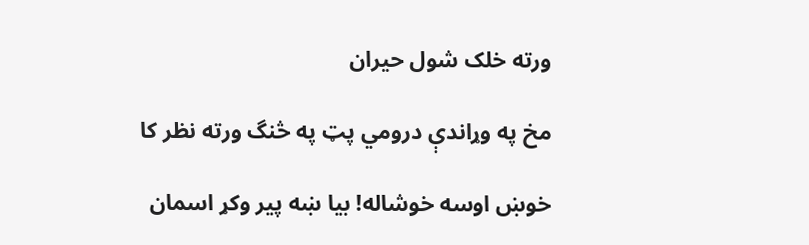ورته خلک شول حيران

مخ په وړاندې درومي پټ په څنگ ورته نظر کا

خوښ اوسه خوشاله! بيا ښه پير وکړ اسمان